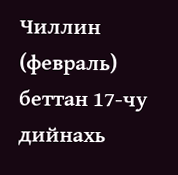Чиллин (февраль) беттан 17-чу дийнахь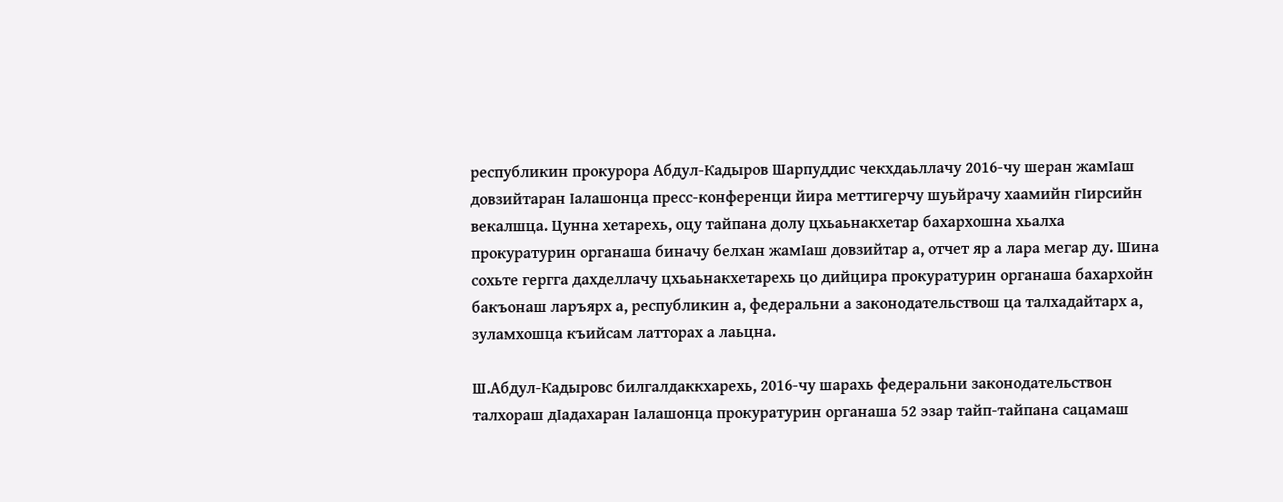республикин прокурора Абдул-Кадыров Шарпуддис чекхдаьллачу 2016-чу шеран жамIаш довзийтаран Iалашонца пресс-конференци йира меттигерчу шуьйрачу хаамийн гIирсийн векалшца. Цунна хетарехь, оцу тайпана долу цхьаьнакхетар бахархошна хьалха прокуратурин органаша биначу белхан жамIаш довзийтар а, отчет яр а лара мегар ду. Шина сохьте гергга дахделлачу цхьаьнакхетарехь цо дийцира прокуратурин органаша бахархойн бакъонаш ларъярх а, республикин а, федеральни а законодательствош ца талхадайтарх а, зуламхошца къийсам латторах а лаьцна.

Ш.Абдул-Кадыровс билгалдаккхарехь, 2016-чу шарахь федеральни законодательствон талхораш дIадахаран Iалашонца прокуратурин органаша 52 эзар тайп-тайпана сацамаш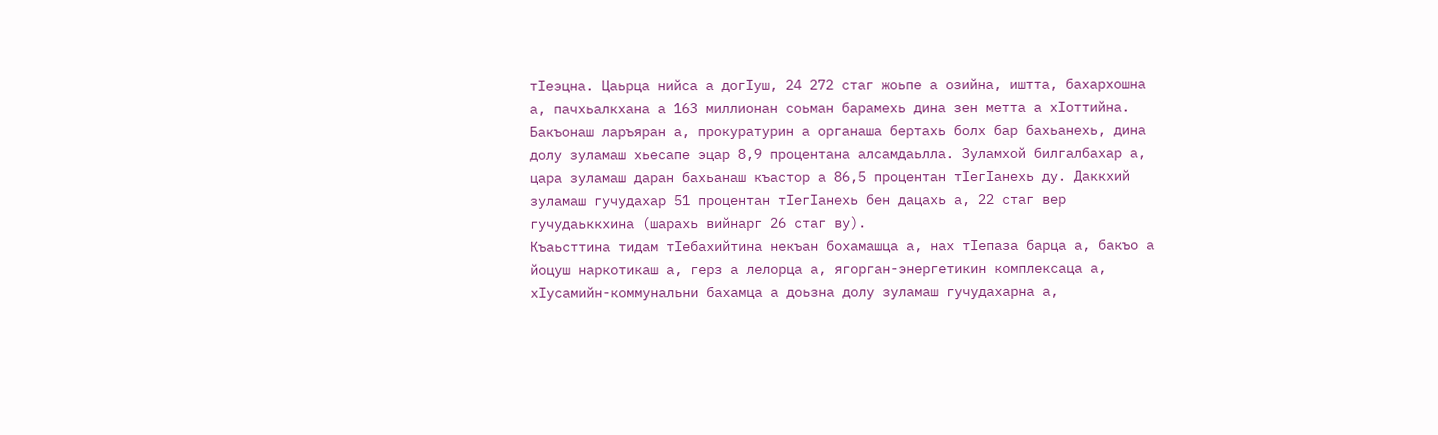тIеэцна. Цаьрца нийса а догIуш, 24 272 стаг жоьпе а озийна, иштта, бахархошна а, пачхьалкхана а 163 миллионан соьман барамехь дина зен метта а хIоттийна.
Бакъонаш ларъяран а, прокуратурин а органаша бертахь болх бар бахьанехь, дина долу зуламаш хьесапе эцар 8,9 процентана алсамдаьлла. Зуламхой билгалбахар а, цара зуламаш даран бахьанаш къастор а 86,5 процентан тIегIанехь ду. Даккхий зуламаш гучудахар 51 процентан тIегIанехь бен дацахь а, 22 стаг вер гучудаьккхина (шарахь вийнарг 26 стаг ву).
Къаьсттина тидам тIебахийтина некъан бохамашца а, нах тIепаза барца а, бакъо а йоцуш наркотикаш а, герз а лелорца а, ягорган-энергетикин комплексаца а, хIусамийн-коммунальни бахамца а доьзна долу зуламаш гучудахарна а,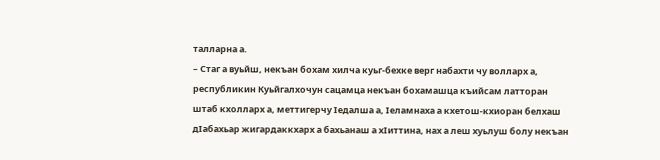талларна а.
– Стаг а вуьйш, некъан бохам хилча куьг-бехке верг набахти чу волларх а, республикин Куьйгалхочун сацамца некъан бохамашца къийсам латторан штаб кхолларх а, меттигерчу Iедалша а, Iеламнаха а кхетош-кхиоран белхаш дIабахьар жигардаккхарх а бахьанаш а хIиттина, нах а леш хуьлуш болу некъан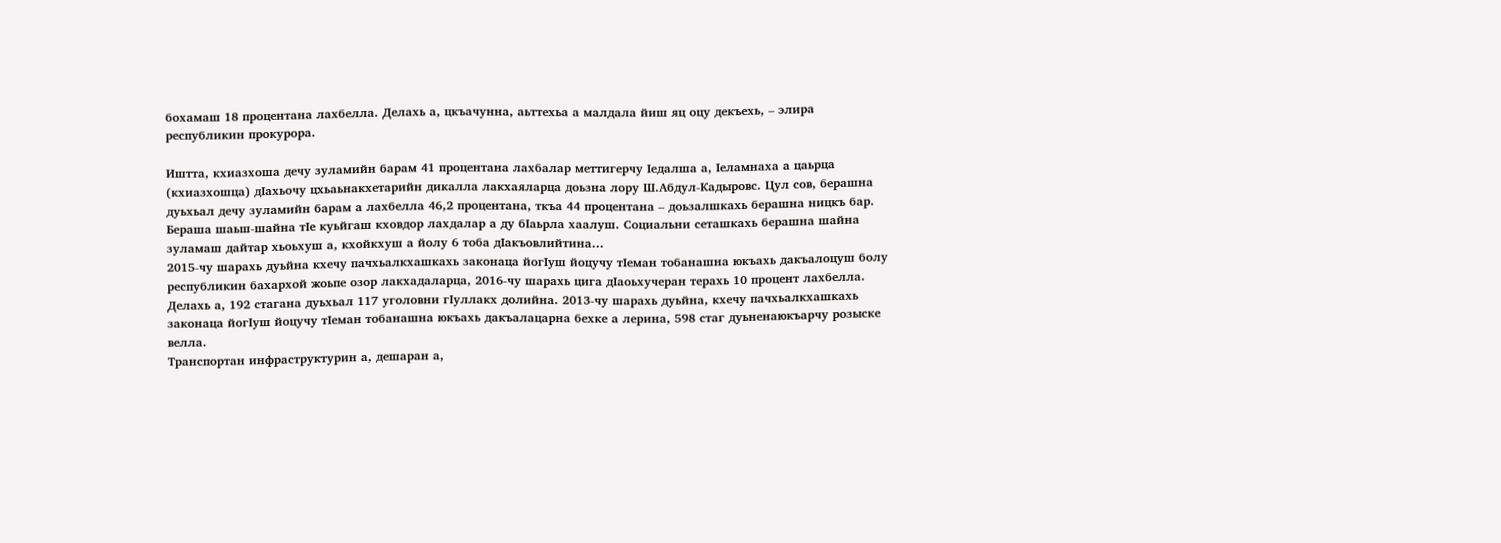бохамаш 18 процентана лахбелла. Делахь а, цкъачунна, аьттехьа а малдала йиш яц оцу декъехь, – элира республикин прокурора.

Иштта, кхиазхоша дечу зуламийн барам 41 процентана лахбалар меттигерчу Iедалша а, Iеламнаха а цаьрца (кхиазхошца) дIахьочу цхьаьнакхетарийн дикалла лакхаяларца доьзна лору Ш.Абдул-Кадыровс. Цул сов, берашна дуьхьал дечу зуламийн барам а лахбелла 46,2 процентана, ткъа 44 процентана – доьзалшкахь берашна ницкъ бар. Бераша шаьш-шайна тIе куьйгаш кховдор лахдалар а ду бIаьрла хаалуш. Социальни сеташкахь берашна шайна зуламаш дайтар хьоьхуш а, кхойкхуш а йолу 6 тоба дIакъовлийтина…
2015-чу шарахь дуьйна кхечу пачхьалкхашкахь законаца йогIуш йоцучу тIеман тобанашна юкъахь дакъалоцуш болу республикин бахархой жоьпе озор лакхадаларца, 2016-чу шарахь цига дIаоьхучеран терахь 10 процент лахбелла. Делахь а, 192 стагана дуьхьал 117 уголовни гIуллакх долийна. 2013-чу шарахь дуьйна, кхечу пачхьалкхашкахь законаца йогIуш йоцучу тIеман тобанашна юкъахь дакъалацарна бехке а лерина, 598 стаг дуьненаюкъарчу розыске велла.
Транспортан инфраструктурин а, дешаран а,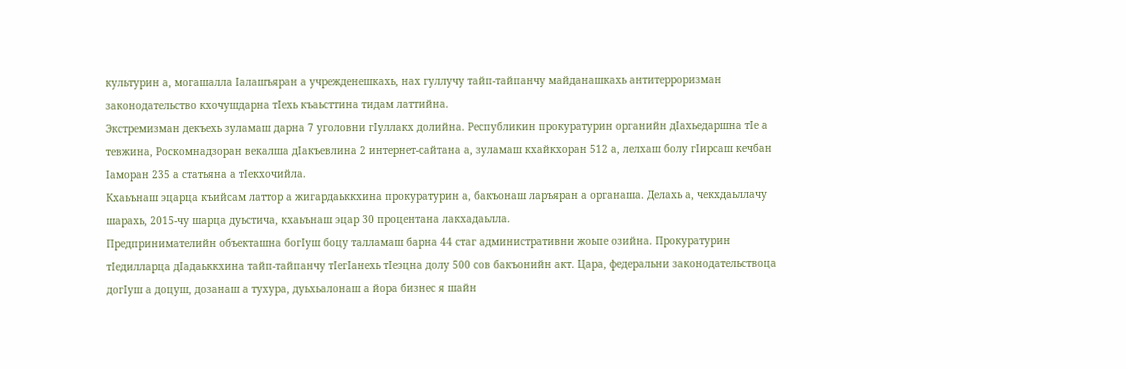культурин а, могашалла Iалашъяран а учрежденешкахь, нах гуллучу тайп-тайпанчу майданашкахь антитерроризман законодательство кхочушдарна тIехь къаьсттина тидам латтийна.
Экстремизман декъехь зуламаш дарна 7 уголовни гIуллакх долийна. Республикин прокуратурин органийн дIахьедаршна тIе а тевжина, Роскомнадзоран векалша дIакъевлина 2 интернет-сайтана а, зуламаш кхайкхоран 512 а, лелхаш болу гIирсаш кечбан Iаморан 235 а статьяна а тIекхочийла.
Кхаьънаш эцарца къийсам латтор а жигардаьккхина прокуратурин а, бакъонаш ларъяран а органаша. Делахь а, чекхдаьллачу шарахь, 2015-чу шарца дуьстича, кхаьънаш эцар 30 процентана лакхадаьлла.
Предпринимателийн объекташна богIуш боцу талламаш барна 44 стаг административни жоьпе озийна. Прокуратурин тIедилларца дIадаьккхина тайп-тайпанчу тIегIанехь тIеэцна долу 500 сов бакъонийн акт. Цара, федеральни законодательствоца догIуш а доцуш, дозанаш а тухура, дуьхьалонаш а йора бизнес я шайн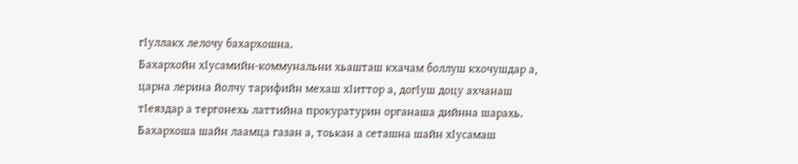гIуллакх лелочу бахархошна.
Бахархойн хIусамийн-коммунальни хьашташ кхачам боллуш кхочушдар а, царна лерина йолчу тарифийн мехаш хIиттор а, догIуш доцу ахчанаш тIеяздар а тергонехь латтийна прокуратурин органаша дийнна шарахь. Бахархоша шайн лаамца газан а, тоькан а сеташна шайн хIусамаш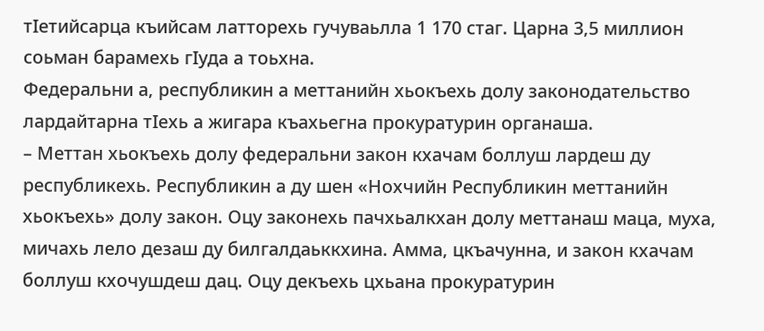тIетийсарца къийсам латторехь гучуваьлла 1 170 стаг. Царна 3,5 миллион соьман барамехь гIуда а тоьхна.
Федеральни а, республикин а меттанийн хьокъехь долу законодательство лардайтарна тIехь а жигара къахьегна прокуратурин органаша.
– Меттан хьокъехь долу федеральни закон кхачам боллуш лардеш ду республикехь. Республикин а ду шен «Нохчийн Республикин меттанийн хьокъехь» долу закон. Оцу законехь пачхьалкхан долу меттанаш маца, муха, мичахь лело дезаш ду билгалдаьккхина. Амма, цкъачунна, и закон кхачам боллуш кхочушдеш дац. Оцу декъехь цхьана прокуратурин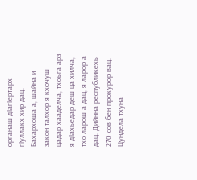органаш дIагIертарх гIуллакх хир дац. Бахархоша а, шайна и закон талхор я кхочуш цадар хааделча, тхоьга арз я дIахьедар деш ца хилча, тхо ларош а дац, я ларор а дац. Дийнна республикехь 270 сов бен прокурор вац. Цундела тхуна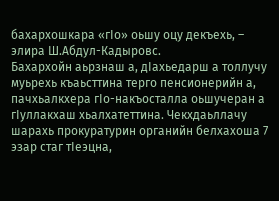бахархошкара «гIо» оьшу оцу декъехь, – элира Ш.Абдул-Кадыровс.
Бахархойн аьрзнаш а, дIахьедарш а толлучу муьрехь къаьсттина терго пенсионерийн а, пачхьалкхера гIо-накъосталла оьшучеран а гIуллакхаш хьалхатеттина. Чекхдаьллачу шарахь прокуратурин органийн белхахоша 7 эзар стаг тIеэцна,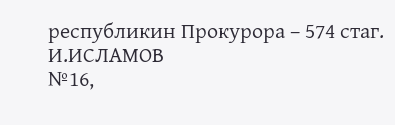республикин Прокурора – 574 стаг.
И.ИСЛАМОВ
№16,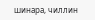шинара, чиллин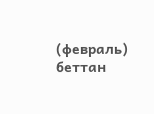(февраль) беттан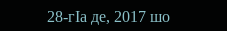28-гIа де, 2017 шо